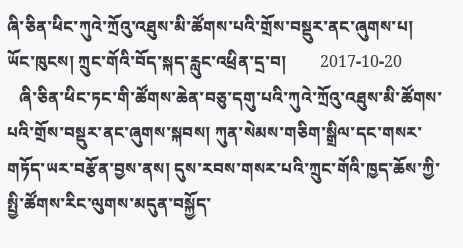ཞི་ཅིན་ཕིང་ཀུའེ་ཀྲོའུ་འཐུས་མི་ཚོགས་པའི་གྲོས་བསྡུར་ནང་ཞུགས་པ།
ཡོང་ཁུངས། ཀྲུང་གོའི་བོད་སྐད་རླུང་འཕྲིན་དྲ་བ།        2017-10-20
   ཞི་ཅིན་ཕིང་ཏང་གི་ཚོགས་ཆེན་བཅུ་དགུ་པའི་ཀུའེ་ཀྲོའུ་འཐུས་མི་ཚོགས་པའི་གྲོས་བསྡུར་ནང་ཞུགས་སྐབས། ཀུན་སེམས་གཅིག་སྒྲིལ་དང་གསར་གཏོད་ཡར་བརྩོན་བྱས་ནས། དུས་རབས་གསར་པའི་ཀྲུང་གོའི་ཁྱད་ཆོས་ཀྱི་སྤྱི་ཚོགས་རིང་ལུགས་མདུན་བསྐྱོད་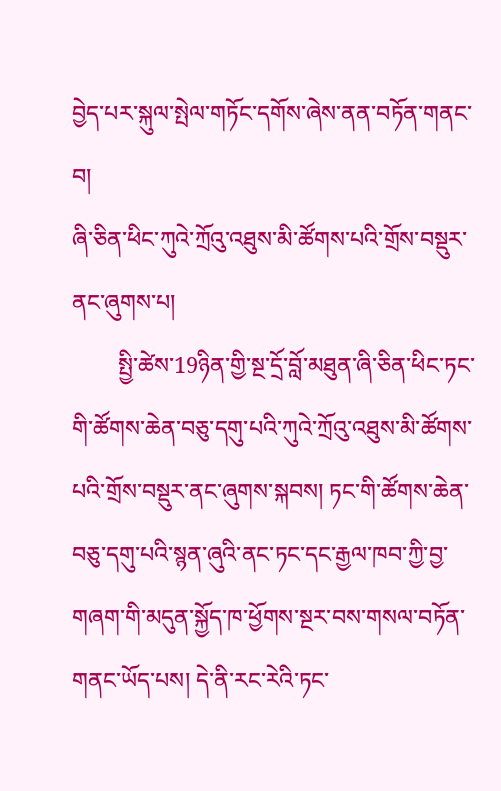བྱེད་པར་སྐུལ་སྤེལ་གཏོང་དགོས་ཞེས་ནན་བཏོན་གནང་བ།
ཞི་ཅིན་ཕིང་ཀུའེ་ཀྲོའུ་འཐུས་མི་ཚོགས་པའི་གྲོས་བསྡུར་ནང་ཞུགས་པ།
        སྤྱི་ཚེས་19ཉིན་གྱི་སྔ་དྲོ་བློ་མཐུན་ཞི་ཅིན་ཕིང་ཏང་གི་ཚོགས་ཆེན་བཅུ་དགུ་པའི་ཀུའེ་ཀྲོའུ་འཐུས་མི་ཚོགས་པའི་གྲོས་བསྡུར་ནང་ཞུགས་སྐབས། ཏང་གི་ཚོགས་ཆེན་བཅུ་དགུ་པའི་སྙན་ཞུའི་ནང་ཏང་དང་རྒྱལ་ཁབ་ཀྱི་བྱ་གཞག་གི་མདུན་སྐྱོད་ཁ་ཕྱོགས་སྔར་བས་གསལ་བཏོན་གནང་ཡོད་པས། དེ་ནི་རང་རེའི་ཏང་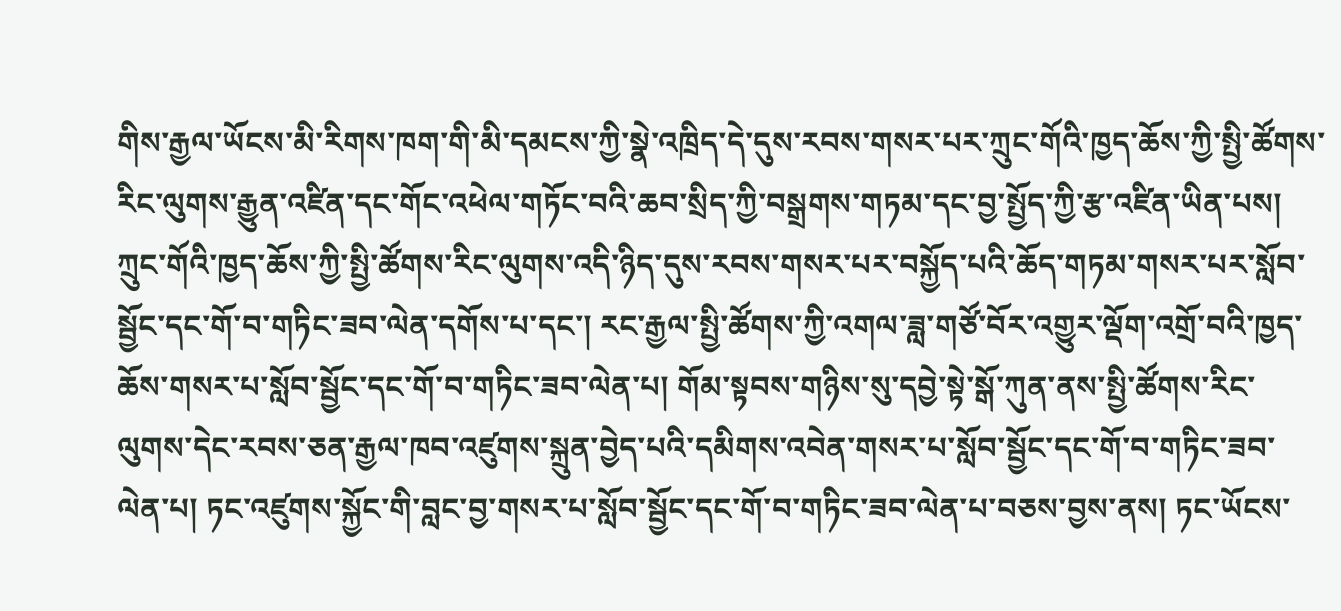གིས་རྒྱལ་ཡོངས་མི་རིགས་ཁག་གི་མི་དམངས་ཀྱི་སྣེ་འཁྲིད་དེ་དུས་རབས་གསར་པར་ཀྲུང་གོའི་ཁྱད་ཆོས་ཀྱི་སྤྱི་ཚོགས་རིང་ལུགས་རྒྱུན་འཛིན་དང་གོང་འཕེལ་གཏོང་བའི་ཆབ་སྲིད་ཀྱི་བསྒྲགས་གཏམ་དང་བྱ་སྤྱོད་ཀྱི་རྩ་འཛིན་ཡིན་པས། ཀྲུང་གོའི་ཁྱད་ཆོས་ཀྱི་སྤྱི་ཚོགས་རིང་ལུགས་འདི་ཉིད་དུས་རབས་གསར་པར་བསྐྱོད་པའི་ཆོད་གཏམ་གསར་པར་སློབ་སྦྱོང་དང་གོ་བ་གཏིང་ཟབ་ལེན་དགོས་པ་དང་། རང་རྒྱལ་སྤྱི་ཚོགས་ཀྱི་འགལ་ཟླ་གཙོ་བོར་འགྱུར་ལྡོག་འགྲོ་བའི་ཁྱད་ཆོས་གསར་པ་སློབ་སྦྱོང་དང་གོ་བ་གཏིང་ཟབ་ལེན་པ། གོམ་སྟབས་གཉིས་སུ་དབྱེ་སྟེ་སྒོ་ཀུན་ནས་སྤྱི་ཚོགས་རིང་ལུགས་དེང་རབས་ཅན་རྒྱལ་ཁབ་འཛུགས་སྐྲུན་བྱེད་པའི་དམིགས་འབེན་གསར་པ་སློབ་སྦྱོང་དང་གོ་བ་གཏིང་ཟབ་ལེན་པ། ཏང་འཛུགས་སྐྱོང་གི་བླང་བྱ་གསར་པ་སློབ་སྦྱོང་དང་གོ་བ་གཏིང་ཟབ་ལེན་པ་བཅས་བྱས་ནས། ཏང་ཡོངས་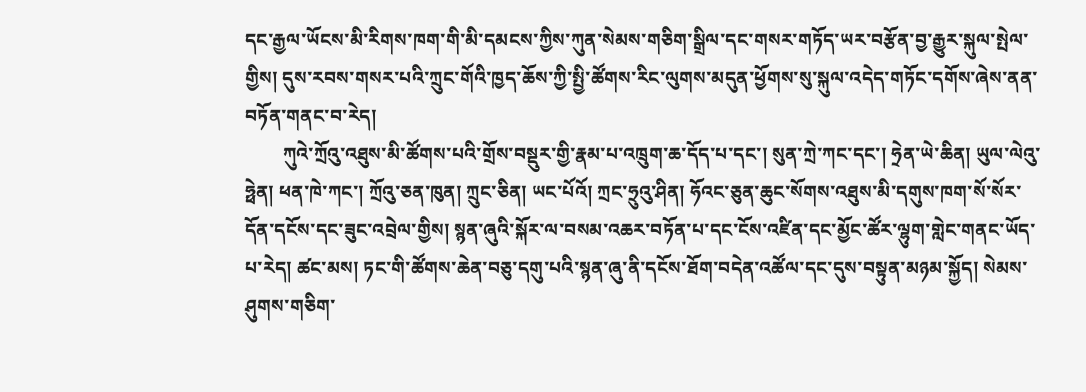དང་རྒྱལ་ཡོངས་མི་རིགས་ཁག་གི་མི་དམངས་ཀྱིས་ཀུན་སེམས་གཅིག་སྒྲིལ་དང་གསར་གཏོད་ཡར་བརྩོན་བྱ་རྒྱུར་སྐུལ་སྤེལ་གྱིས། དུས་རབས་གསར་པའི་ཀྲུང་གོའི་ཁྱད་ཆོས་ཀྱི་སྤྱི་ཚོགས་རིང་ལུགས་མདུན་ཕྱོགས་སུ་སྐུལ་འདེད་གཏོང་དགོས་ཞེས་ནན་བཏོན་གནང་བ་རེད།
        ཀུའེ་ཀྲོའུ་འཐུས་མི་ཚོགས་པའི་གྲོས་བསྡུར་གྱི་རྣམ་པ་འཁྲུག་ཆ་དོད་པ་དང་། སུན་ཀྲེ་ཀང་དང་། ཧྲེན་ཡེ་ཆིན། ཡུལ་ལེའུ་ཧྥེན། ཕན་ཁེ་ཀང་། ཀྲོའུ་ཅན་ཁུན། ཀྲུང་ཅིན། ཡང་པོའོ། ཀྲང་ཧྲུའུ་ཤིན། ཧོའང་ཅུན་ཆུང་སོགས་འཐུས་མི་དགུས་ཁག་སོ་སོར་དོན་དངོས་དང་ཟུང་འབྲེལ་གྱིས། སྙན་ཞུའི་སྐོར་ལ་བསམ་འཆར་བཏོན་པ་དང་ངོས་འཛིན་དང་མྱོང་ཚོར་ལྷུག་གླེང་གནང་ཡོད་པ་རེད། ཚང་མས། ཏང་གི་ཚོགས་ཆེན་བཅུ་དགུ་པའི་སྙན་ཞུ་ནི་དངོས་ཐོག་བདེན་འཚོལ་དང་དུས་བསྟུན་མཉམ་སྐྱོད། སེམས་ཤུགས་གཅིག་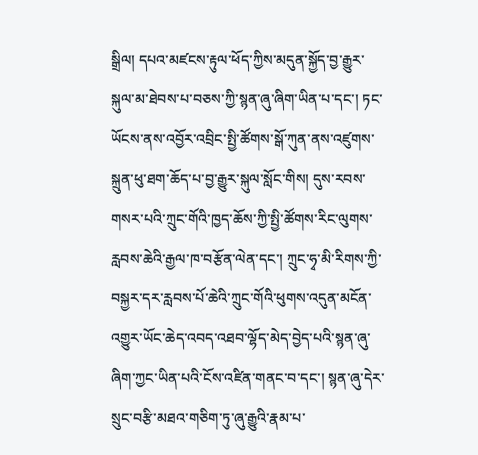སྒྲིལ། དཔའ་མཛངས་རྟུལ་ཕོད་ཀྱིས་མདུན་སྐྱོད་བྱ་རྒྱུར་སྐུལ་མ་ཐེབས་པ་བཅས་ཀྱི་སྙན་ཞུ་ཞིག་ཡིན་པ་དང་། ཏང་ཡོངས་ནས་འབྱོར་འབྲིང་སྤྱི་ཚོགས་སྒོ་ཀུན་ནས་འཛུགས་སྐྲུན་ཕུ་ཐག་ཆོད་པ་བྱ་རྒྱུར་སྐུལ་སློང་གིས། དུས་རབས་གསར་པའི་ཀྲུང་གོའི་ཁྱད་ཆོས་ཀྱི་སྤྱི་ཚོགས་རིང་ལུགས་རླབས་ཆེའི་རྒྱལ་ཁ་བརྩོན་ལེན་དང་། ཀྲུང་ཧྭ་མི་རིགས་ཀྱི་བསྐྱར་དར་རླབས་པོ་ཆེའི་ཀྲུང་གོའི་ཕུགས་འདུན་མངོན་འགྱུར་ཡོང་ཆེད་འབད་འཐབ་ལྷོད་མེད་བྱེད་པའི་སྙན་ཞུ་ཞིག་ཀྱང་ཡིན་པའི་ངོས་འཛིན་གནང་བ་དང་། སྙན་ཞུ་དེར་སྲུང་བརྩི་མཐའ་གཅིག་ཏུ་ཞུ་རྒྱུའི་རྣམ་པ་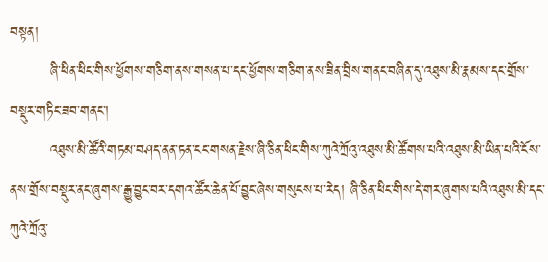བསྟན།
        ཞི་ཕིན་ཕིང་གིས་ཕྱོགས་གཅིག་ནས་གསན་པ་དང་ཕྱོགས་གཅིག་ནས་ཟིན་བྲིས་གནང་བཞིན་དུ་འཐུས་མི་རྣམས་དང་གྲོས་བསྡུར་གཏིང་ཟབ་གནང་།
        འཐུས་མི་ཚོའི་གཏམ་བཤད་ནན་ཏན་ངང་གསན་རྗེས་ཞི་ཅིན་ཕིང་གིས་ཀུའེ་ཀྲོའུ་འཐུས་མི་ཚོགས་པའི་འཐུས་མི་ཡིན་པའི་ངོས་ནས་གྲོས་བསྡུར་ནང་ཞུགས་རྒྱུ་བྱུང་བར་དགའ་ཚོར་ཆེན་པོ་བྱུང་ཞེས་གསུངས་པ་རེད། ཞི་ཅིན་ཕིང་གིས་དེ་གར་ཞུགས་པའི་འཐུས་མི་དང་ཀུའེ་ཀྲོའུ་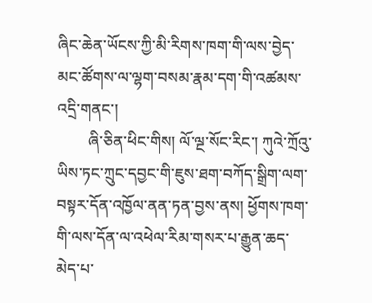ཞིང་ཆེན་ཡོངས་ཀྱི་མི་རིགས་ཁག་གི་ལས་བྱེད་མང་ཚོགས་ལ་ལྷག་བསམ་རྣམ་དག་གི་འཚམས་འདྲི་གནང་།
        ཞི་ཅིན་ཕིང་གིས། ལོ་ལྔ་སོང་རིང་། ཀུའེ་ཀྲོའུ་ཡིས་ཏང་ཀྲུང་དབྱང་གི་ཇུས་ཐག་བཀོད་སྒྲིག་ལག་བསྟར་དོན་འཁྱོལ་ནན་ཏན་བྱས་ནས། ཕྱོགས་ཁག་གི་ལས་དོན་ལ་འཕེལ་རིམ་གསར་པ་རྒྱུན་ཆད་མེད་པ་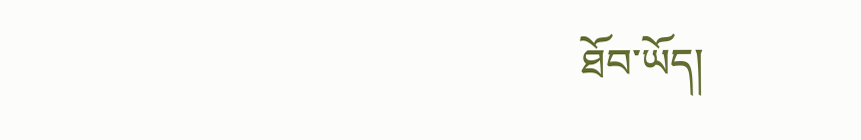ཐོབ་ཡོད།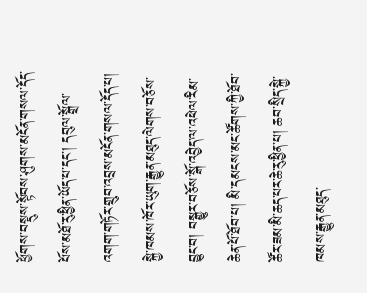ཕྱོགས་བསྡུས་སྟོབས་ཤུགས་མངོན་གསལ་དོད་པོས་མཐོ་རུ་ཕྱིན་ཡོད་པ་དང་། དབུལ་སྒྲོལ་འགག་གཏོར་གྲུབ་འབྲས་མངོན་གསལ་དོད་པ། སྐྱེ་ཁམས་ཁོར་ཡུག་རྒྱུན་མཐུད་ལེགས་བཅོས་བྱུང་བ། བསྒྱུར་བཅོས་སྒོ་འབྱེད་ལ་འཕེལ་རིམ་ཆེན་པོ་ཐོབ་པ། མི་དམངས་མང་ཚོགས་ཀྱི་ཐོབ་ཚོར་ཟམ་མི་ཆད་པར་ཆེ་རུ་ཕྱིན་པ། ཆབ་སྲིད་སྐྱེ་ཁམས་རྒྱུན་མཐུད་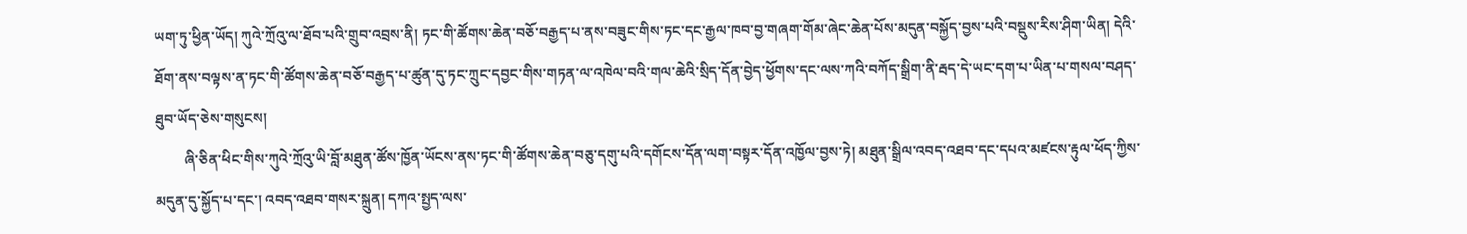ཡག་ཏུ་ཕྱིན་ཡོད། ཀུའེ་ཀྲོའུ་ལ་ཐོབ་པའི་གྲུབ་འབྲས་ནི། ཏང་གི་ཚོགས་ཆེན་བཅོ་བརྒྱད་པ་ནས་བཟུང་གིས་ཏང་དང་རྒྱལ་ཁབ་བྱ་གཞག་གོམ་ཞེང་ཆེན་པོས་མདུན་བསྐྱོད་བྱས་པའི་བསྡུས་རིས་ཤིག་ཡིན། དེའི་ཐོག་ནས་བལྟས་ན་ཏང་གི་ཚོགས་ཆེན་བཅོ་བརྒྱད་པ་ཚུན་དུ་ཏང་ཀྲུང་དབྱང་གིས་གཏན་ལ་འཁེལ་བའི་གལ་ཆེའི་སྲིད་དོན་བྱེད་ཕྱོགས་དང་ལས་ཀའི་བཀོད་སྒྲིག་ནི་རྦད་དེ་ཡང་དག་པ་ཡིན་པ་གསལ་བཤད་ཐུབ་ཡོད་ཅེས་གསུངས།
        ཞི་ཅིན་ཕིང་གིས་ཀུའེ་ཀྲོའུ་ཡི་བློ་མཐུན་ཚོས་ཁྱོན་ཡོངས་ནས་ཏང་གི་ཚོགས་ཆེན་བཅུ་དགུ་པའི་དགོངས་དོན་ལག་བསྟར་དོན་འཁྱོལ་བྱས་ཏེ། མཐུན་སྒྲིལ་འབད་འཐབ་དང་དཔའ་མཛངས་རྟུལ་ཕོད་ཀྱིས་མདུན་དུ་སྐྱོད་པ་དང་། འབད་འཐབ་གསར་སྐྲུན། དཀའ་སྤྱད་ལས་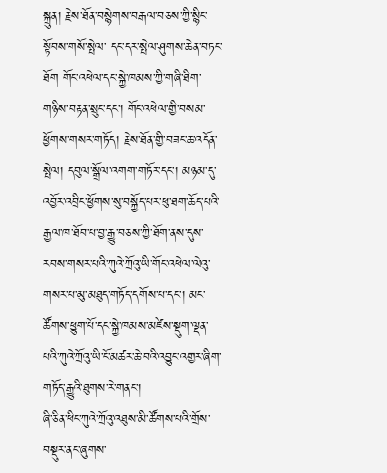སྐྲུན། རྗེས་ཐོན་བསྙེགས་བརྒལ་བཅས་ཀྱི་སྙིང་སྟོབས་གསོ་སྤེལ་ དང་དར་སྤེལ་ཤུགས་ཆེན་བཏང་ཐོག གོང་འཕེལ་དང་སྐྱེ་ཁམས་ཀྱི་གཞི་ཐིག་གཉིས་བརྟན་སྲུང་དང་། གོང་འཕེལ་གྱི་བསམ་ཕྱོགས་གསར་གཏོད། རྗེས་ཐོན་གྱི་བཟང་ཆ་འདོན་སྤེལ། དབུལ་སྒྲོལ་འགག་གཏོར་དང་། མཉམ་དུ་འབྱོར་འབྲིང་ཕྱོགས་སུ་བསྐྱོད་པར་ཕུ་ཐག་ཆོད་པའི་རྒྱལ་ཁ་ཐོབ་པ་བྱ་རྒྱུ་བཅས་ཀྱི་ཐོག་ནས་དུས་རབས་གསར་པའི་ཀུའེ་ཀྲོའུ་ཡི་གོང་འཕེལ་ལེའུ་གསར་པ་མུ་མཐུད་གཏོད་དགོས་པ་དང་། མང་ཚོགས་ཕྱུག་པོ་དང་སྐྱེ་ཁམས་མཛེས་སྡུག་ལྡན་པའི་ཀུའེ་ཀྲོའུ་ཡི་ངོ་མཚར་ཆེ་བའི་འབྱུང་འགྱར་ཞིག་གཏོད་རྒྱུའི་ཐུགས་རེ་གནང་།
ཞི་ཅིན་ཕིང་ཀུའེ་ཀྲོའུ་འཐུས་མི་ཚོགས་པའི་གྲོས་བསྡུར་ནང་ཞུགས་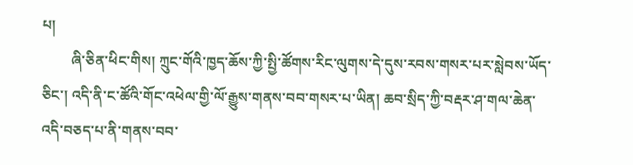པ།
        ཞི་ཅིན་ཕིང་གིས། ཀྲུང་གོའི་ཁྱད་ཆོས་ཀྱི་སྤྱི་ཚོགས་རིང་ལུགས་དེ་དུས་རབས་གསར་པར་སླེབས་ཡོད་ཅིང་། འདི་ནི་ང་ཚོའི་གོང་འཕེལ་གྱི་ལོ་རྒྱུས་གནས་བབ་གསར་པ་ཡིན། ཆབ་སྲིད་ཀྱི་བརྡར་ཤ་གལ་ཆེན་འདི་བཅད་པ་ནི་གནས་བབ་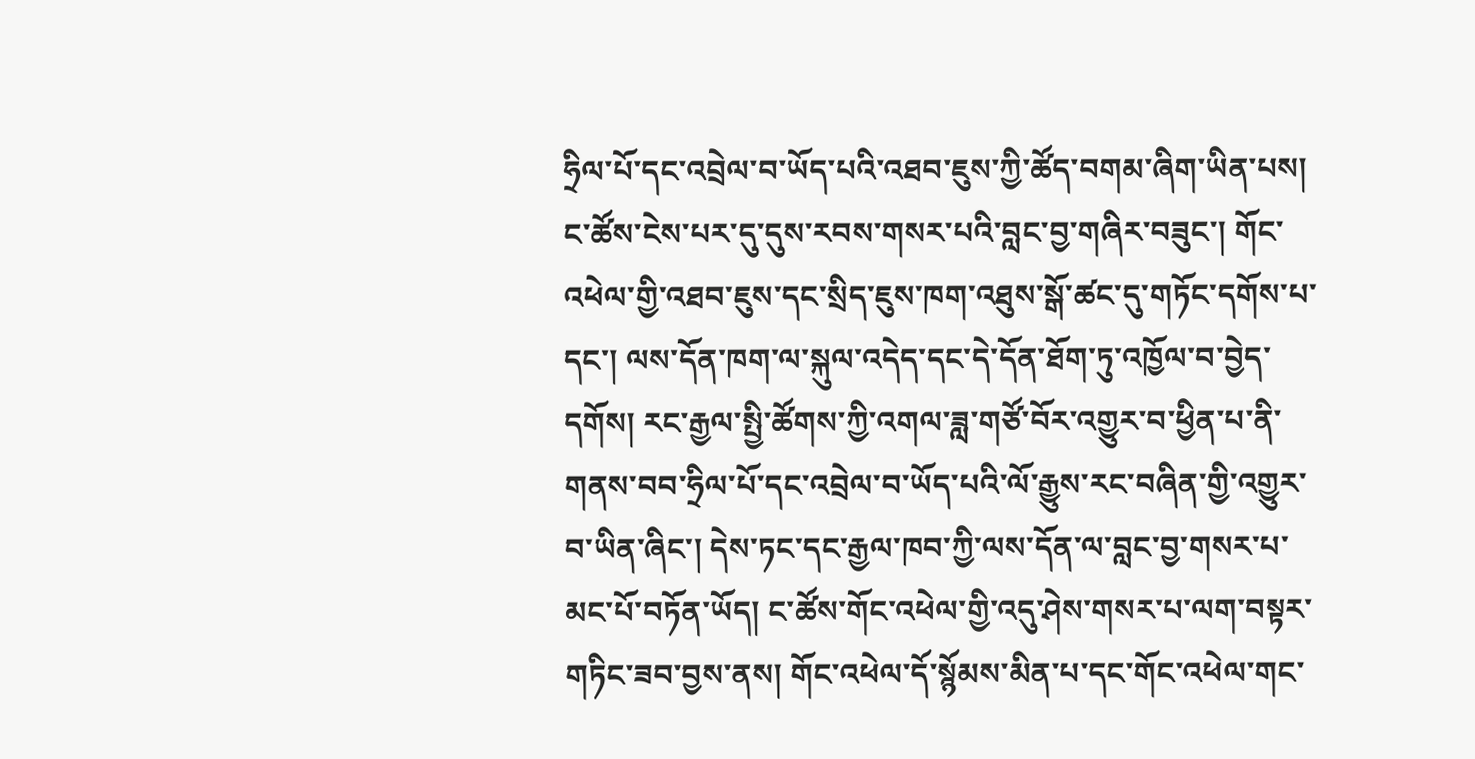ཧྲིལ་པོ་དང་འབྲེལ་བ་ཡོད་པའི་འཐབ་ཇུས་ཀྱི་ཚོད་བགམ་ཞིག་ཡིན་པས། ང་ཚོས་ངེས་པར་དུ་དུས་རབས་གསར་པའི་བླང་བྱ་གཞིར་བཟུང་། གོང་འཕེལ་གྱི་འཐབ་ཇུས་དང་སྲིད་ཇུས་ཁག་འཐུས་སྒོ་ཚང་དུ་གཏོང་དགོས་པ་དང་། ལས་དོན་ཁག་ལ་སྐུལ་འདེད་དང་དེ་དོན་ཐོག་ཏུ་འཁྱོལ་བ་བྱེད་དགོས། རང་རྒྱལ་སྤྱི་ཚོགས་ཀྱི་འགལ་ཟླ་གཙོ་བོར་འགྱུར་བ་ཕྱིན་པ་ནི་གནས་བབ་ཧྲིལ་པོ་དང་འབྲེལ་བ་ཡོད་པའི་ལོ་རྒྱུས་རང་བཞིན་གྱི་འགྱུར་བ་ཡིན་ཞིང་། དེས་ཏང་དང་རྒྱལ་ཁབ་ཀྱི་ལས་དོན་ལ་བླང་བྱ་གསར་པ་མང་པོ་བཏོན་ཡོད། ང་ཚོས་གོང་འཕེལ་གྱི་འདུ་ཤེས་གསར་པ་ལག་བསྟར་གཏིང་ཟབ་བྱས་ནས། གོང་འཕེལ་དོ་སྙོམས་མིན་པ་དང་གོང་འཕེལ་གང་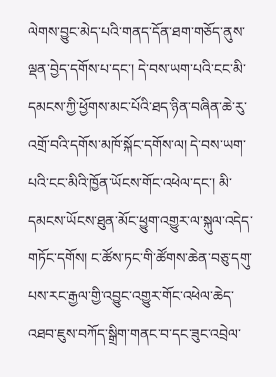ལེགས་བྱུང་མེད་པའི་གནད་དོན་ཐག་གཅོད་ནུས་ལྡན་བྱེད་དགོས་པ་དང་། དེ་བས་ཡག་པའི་ངང་མི་དམངས་ཀྱི་ཕྱོགས་མང་པོའི་ཐད་ཉིན་བཞིན་ཆེ་རུ་འགྲོ་བའི་དགོས་མཁོ་སྐོང་དགོས་ལ། དེ་བས་ཡག་པའི་ངང་མིའི་ཁྱོན་ཡོངས་གོང་འཕེལ་དང་། མི་དམངས་ཡོངས་ཐུན་མོང་ཕྱུག་འགྱུར་ལ་སྐུལ་འདེད་གཏོང་དགོས། ང་ཚོས་ཏང་གི་ཚོགས་ཆེན་བཅུ་དགུ་པས་རང་རྒྱལ་གྱི་འབྱུང་འགྱུར་གོང་འཕེལ་ཆེད་འཐབ་ཇུས་བཀོད་སྒྲིག་གནང་བ་དང་ཟུང་འབྲེལ་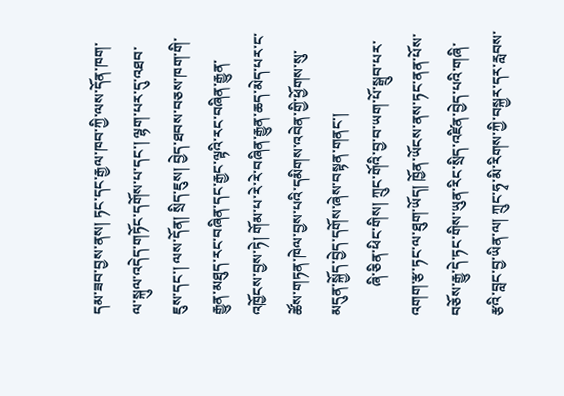དམ་ཟབ་བྱས་ནས། ཏང་དང་རྒྱལ་ཁབ་ཀྱི་ལས་དོན་ཁག་ལ་སྐུལ་འདེད་གཏོང་དགོས་པ་དང་། ལྷག་པར་དུ་འཐབ་ཇུས་དང་། ལས་དོན། སྲིད་ཇུས། བྱེད་ཐབས་བཅས་ཁག་གི་རྒྱུན་མཐུད་རང་བཞིན་དང་རྒྱང་ལྟའི་རང་བཞིན་རྒྱུན་འཁྱོངས་བྱས་ཏེ། གོམ་པ་རེ་རེ་བཞིན་རྒྱུན་ཆད་མེད་པར་ང་ཚོས་གཏན་ཁེལ་བྱས་པའི་དམིགས་འབེན་གྱི་ཕྱོགས་སུ་མདུན་སྐྱོད་བྱེད་དགོས་ཞེས་བསྟན་གནང་།
        ཞི་ཅིན་ཕིང་གིས། ཀྲུང་གོའི་བྱ་བ་ཡག་པོ་སྒྲུབ་པར་འགག་རྩ་ཏང་ལ་ཐུག་ཡོད། ཁྱོན་ཡོངས་ནས་ཏང་ནན་པོས་བཅོས་རྒྱུ་དེ་ཏང་གིས་ཡུན་རིང་སྲིད་འཛིན་བྱེད་པའི་གཞི་རྩའི་བླང་བྱ་ཡིན་ལ། ཀྲུང་ཧྭ་མི་རིགས་ཀྱི་བསྐྱར་དར་རླབས་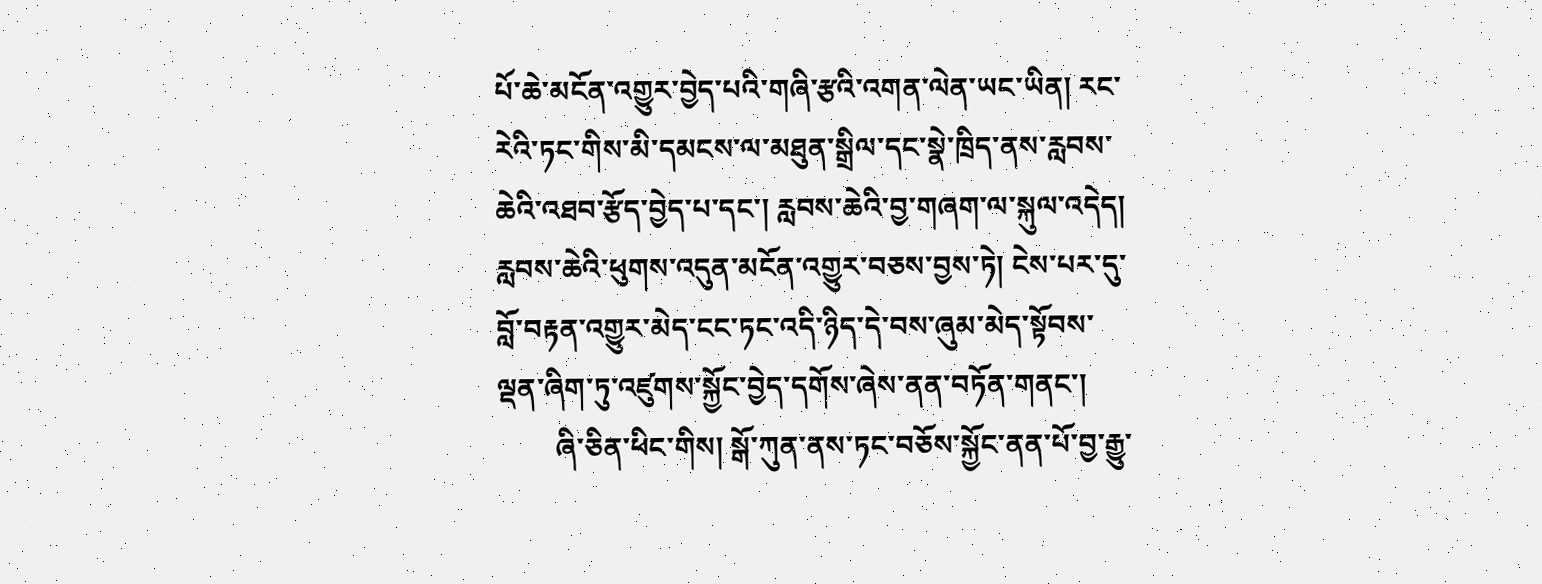པོ་ཆེ་མངོན་འགྱུར་བྱེད་པའི་གཞི་རྩའི་འགན་ལེན་ཡང་ཡིན། རང་རེའི་ཏང་གིས་མི་དམངས་ལ་མཐུན་སྒྲིལ་དང་སྣེ་ཁྲིད་ནས་རླབས་ཆེའི་འཐབ་རྩོད་བྱེད་པ་དང་། རླབས་ཆེའི་བྱ་གཞག་ལ་སྐུལ་འདེད། རླབས་ཆེའི་ཕུགས་འདུན་མངོན་འགྱུར་བཅས་བྱས་ཏེ། ངེས་པར་དུ་བློ་བརྟན་འགྱུར་མེད་ངང་ཏང་འདི་ཉིད་དེ་བས་ཞུམ་མེད་སྟོབས་ལྡན་ཞིག་ཏུ་འཛུགས་སྐྱོང་བྱེད་དགོས་ཞེས་ནན་བཏོན་གནང་།
        ཞི་ཅིན་ཕིང་གིས། སྒོ་ཀུན་ནས་ཏང་བཅོས་སྐྱོང་ནན་པོ་བྱ་རྒྱུ་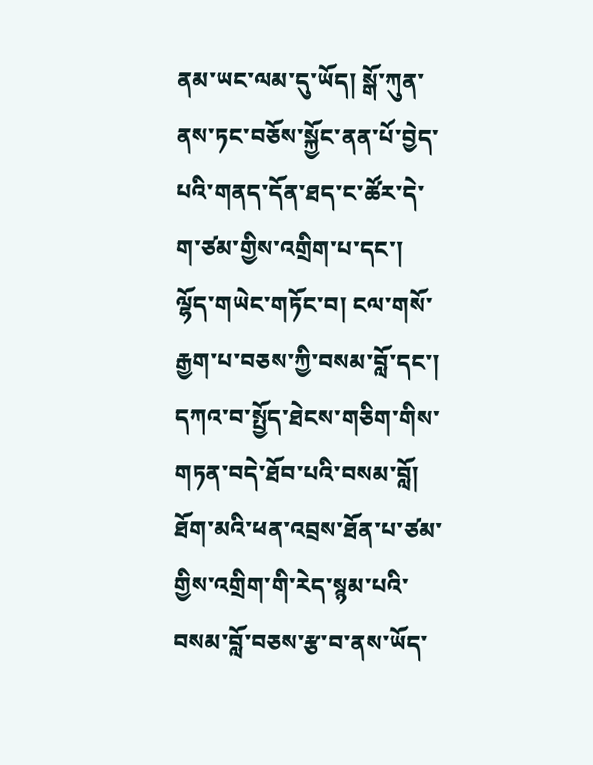ནམ་ཡང་ལམ་དུ་ཡོད། སྒོ་ཀུན་ནས་ཏང་བཅོས་སྐྱོང་ནན་པོ་བྱེད་པའི་གནད་དོན་ཐད་ང་ཚོར་དེ་ག་ཙམ་གྱིས་འགྲིག་པ་དང་། ལྷོད་གཡེང་གཏོང་བ། ངལ་གསོ་རྒྱག་པ་བཅས་ཀྱི་བསམ་བློ་དང་། དཀའ་བ་སྤྱོད་ཐེངས་གཅིག་གིས་གཏན་བདེ་ཐོབ་པའི་བསམ་བློ། ཐོག་མའི་ཕན་འབྲས་ཐོན་པ་ཙམ་གྱིས་འགྲིག་གི་རེད་སྙམ་པའི་བསམ་བློ་བཅས་རྩ་བ་ནས་ཡོད་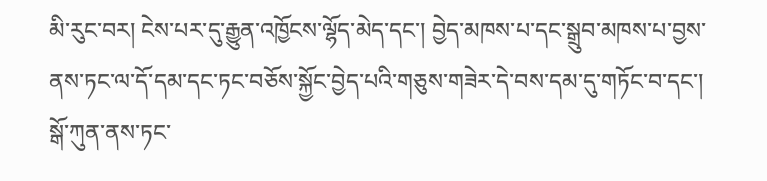མི་རུང་བར། ངེས་པར་དུ་རྒྱུན་འཁྱོངས་ལྷོད་མེད་དང་། བྱེད་མཁས་པ་དང་སྒྲུབ་མཁས་པ་བྱས་ནས་ཏང་ལ་དོ་དམ་དང་ཏང་བཅོས་སྐྱོང་བྱེད་པའི་གཅུས་གཟེར་དེ་བས་དམ་དུ་གཏོང་བ་དང་། སྒོ་ཀུན་ནས་ཏང་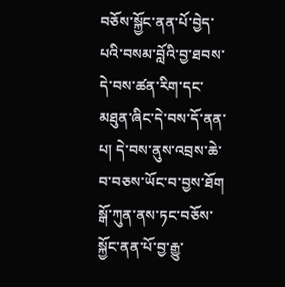བཅོས་སྐྱོང་ནན་པོ་བྱེད་པའི་བསམ་བློའི་བྱ་ཐབས་དེ་བས་ཚན་རིག་དང་མཐུན་ཞིང་དེ་བས་དོ་ནན་པ། དེ་བས་ནུས་འབྲས་ཆེ་བ་བཅས་ཡོང་བ་བྱས་ཐོག སྒོ་ཀུན་ནས་ཏང་བཅོས་སྐྱོང་ནན་པོ་བྱ་རྒྱུ་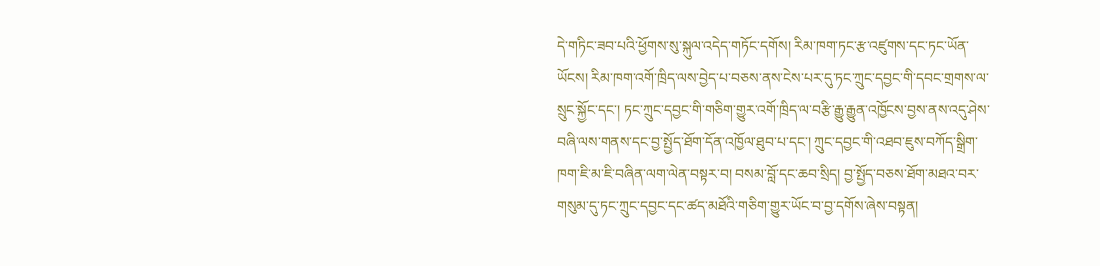དེ་གཏིང་ཟབ་པའི་ཕྱོགས་སུ་སྐུལ་འདེད་གཏོང་དགོས། རིམ་ཁག་ཏང་རྩ་འཛུགས་དང་ཏང་ཡོན་ཡོངས། རིམ་ཁག་འགོ་ཁྲིད་ལས་བྱེད་པ་བཅས་ནས་ངེས་པར་དུ་ཏང་ཀྲུང་དབྱང་གི་དབང་གྲགས་ལ་སྲུང་སྐྱོང་དང་། ཏང་ཀྲུང་དབྱང་གི་གཅིག་གྱུར་འགོ་ཁྲིད་ལ་བརྩི་རྒྱུ་རྒྱུན་འཁྱོངས་བྱས་ནས་འདུ་ཤེས་བཞི་ལས་གནས་དང་བྱ་སྤྱོད་ཐོག་དོན་འཁྱོལ་ཐུབ་པ་དང་། ཀྲུང་དབྱང་གི་འཐབ་ཇུས་བཀོད་སྒྲིག་ཁག་ཇི་མ་ཇི་བཞིན་ལག་ལེན་བསྟར་བ། བསམ་བློ་དང་ཆབ་སྲིད། བྱ་སྤྱོད་བཅས་ཐོག་མཐའ་བར་གསུམ་དུ་ཏང་ཀྲུང་དབྱང་དང་ཚད་མཐོའི་གཅིག་གྱུར་ཡོང་བ་བྱ་དགོས་ཞེས་བསྟན།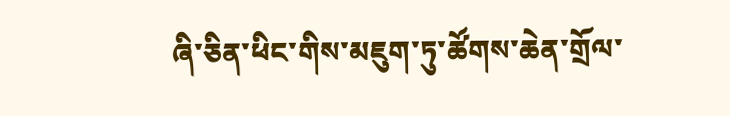ཞི་ཅིན་ཕིང་གིས་མཇུག་ཏུ་ཚོགས་ཆེན་གྲོལ་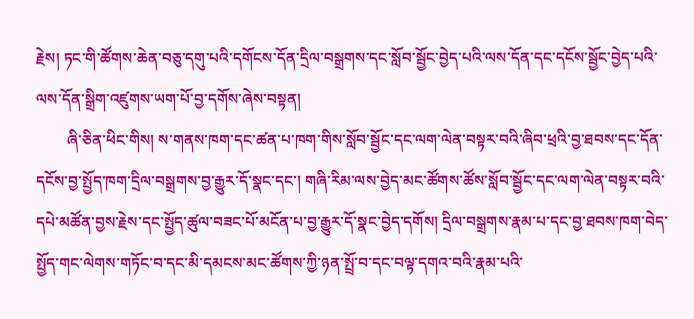རྗེས། ཏང་གི་ཚོགས་ཆེན་བཅུ་དགུ་པའི་དགོངས་དོན་དྲིལ་བསྒྲགས་དང་སློབ་སྦྱོང་བྱེད་པའི་ལས་དོན་དང་དངོས་སྦྱོང་བྱེད་པའི་ལས་དོན་སྒྲིག་འཛུགས་ཡག་པོ་བྱ་དགོས་ཞེས་བསྟན།
        ཞི་ཅིན་ཕིང་གིས། ས་གནས་ཁག་དང་ཚན་པ་ཁག་གིས་སློབ་སྦྱོང་དང་ལག་ལེན་བསྟར་བའི་ཞིབ་ཕྲའི་བྱ་ཐབས་དང་དོན་དངོས་བྱ་སྤྱོད་ཁག་དྲིལ་བསྒྲགས་བྱ་རྒྱུར་དོ་སྣང་དང་། གཞི་རིམ་ལས་བྱེད་མང་ཚོགས་ཚོས་སློབ་སྦྱོང་དང་ལག་ལེན་བསྟར་བའི་དཔེ་མཚོན་བྱས་རྗེས་དང་སྤྱོད་ཚུལ་བཟང་པོ་མངོན་པ་བྱ་རྒྱུར་དོ་སྣང་བྱེད་དགོས། དྲིལ་བསྒྲགས་རྣམ་པ་དང་བྱ་ཐབས་ཁག་བེད་སྤྱོད་གང་ལེགས་གཏོང་བ་དང་མི་དམངས་མང་ཚོགས་ཀྱི་ཉན་སྤྲོ་བ་དང་བལྟ་དགའ་བའི་རྣམ་པའི་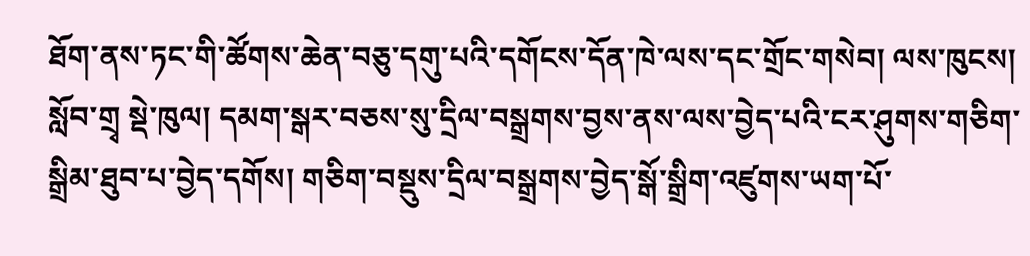ཐོག་ནས་ཏང་གི་ཚོགས་ཆེན་བཅུ་དགུ་པའི་དགོངས་དོན་ཁེ་ལས་དང་གྲོང་གསེབ། ལས་ཁུངས། སློབ་གྲྭ སྡེ་ཁུལ། དམག་སྒར་བཅས་སུ་དྲིལ་བསྒྲགས་བྱས་ནས་ལས་བྱེད་པའི་ངར་ཤུགས་གཅིག་སྒྲིམ་ཐུབ་པ་བྱེད་དགོས། གཅིག་བསྡུས་དྲིལ་བསྒྲགས་བྱེད་སྒོ་སྒྲིག་འཛུགས་ཡག་པོ་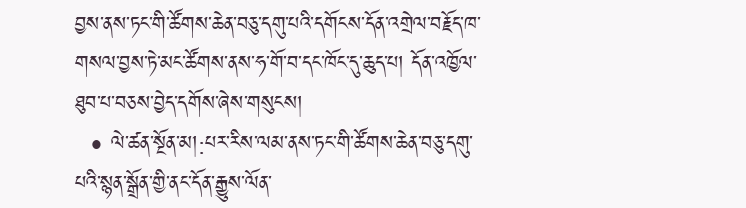བྱས་ནས་ཏང་གི་ཚོགས་ཆེན་བཅུ་དགུ་པའི་དགོངས་དོན་འགྲེལ་བརྗོད་ཁ་གསལ་བྱས་ཏེ་མང་ཚོགས་ནས་ཧ་གོ་བ་དང་ཁོང་དུ་ཆུད་པ། དོན་འཁྱོལ་ཐུབ་པ་བཅས་བྱེད་དགོས་ཞེས་གསུངས།
  • ལེ་ཚན་སྔོན་མ།:པར་རིས་ལམ་ནས་ཏང་གི་ཚོགས་ཆེན་བཅུ་དགུ་པའི་སྙན་སྒྲོན་གྱི་ནང་དོན་རྒྱུས་ལོན་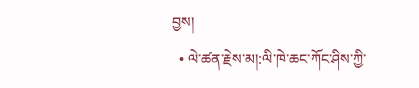བྱས།
  • ལེ་ཚན་རྗེས་མ།:ལི་ཁེ་ཆང་ཀོང་ཤིས་ཀྱི་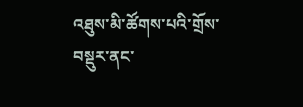འཐུས་མི་ཚོགས་པའི་གྲོས་བསྡུར་ནང་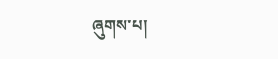ཞུགས་པ།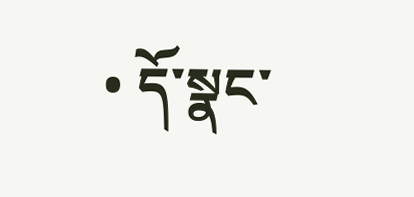• དོ་སྣང་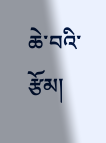ཆེ་བའི་རྩོམ།